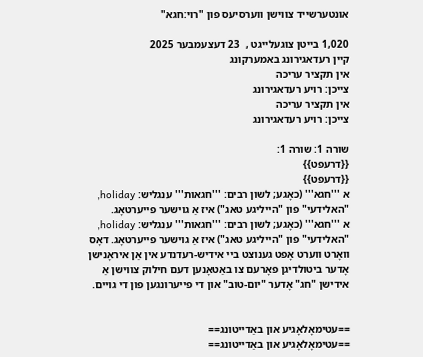אונטערשייד צווישן ווערסיעס פון "רוי:חגא"

1,020 בייטן צוגעלייגט ,  23 דעצעמבער 2025
קיין רעדאגירונג באמערקונג
אין תקציר עריכה
צייכן: רויע רעדאגירונג
אין תקציר עריכה
צייכן: רויע רעדאגירונג

שורה 1: שורה 1:
{{דרעפט}}
{{דרעפט}}
א '''חגא''' (כאָגע; לשון רבים: '''חגאות''' ענגליש: holiday, "האלידעי" פון "הייליגע טאג") איז אַ גוישער פייערטאָג.
א '''חגא''' (כאָגע; לשון רבים: '''חגאות''' ענגליש: holiday, "האלידעי" פון "הייליגע טאג") איז אַ גוישער פייערטאָג. דאָס וואָרט ווערט אָפט גענוצט ביי אידיש-רעדנדע אין אַן איראָנישן אָדער ביטולדיגן פאָרעם צו באַטאָנען דעם חילוק צווישן אַ אידישן "חג" אָדער "יום-טוב" און די פייערונגען פון די גויים.


==עטימאָלאָגיע און באַדייטונג==
==עטימאָלאָגיע און באַדייטונג==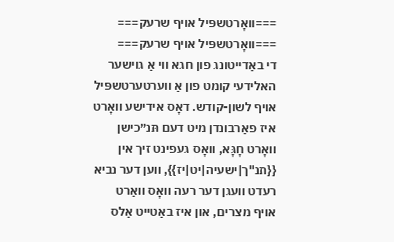===וואָרטשפּיל אויף שרעק===
===וואָרטשפּיל אויף שרעק===
די באַדייטונג פון חגא ווי אַ גוישער האלידעי קומט פון אַ ווערטערטשפּיל אויף לשון-קודש. דאָס אידישע וואָרט איז פאַרבונדן מיט דעם תּנ״כישן וואָרט חָגָּא, וואָס געפינט זיך אין {{תנ"ך|ישעיה|יט|יז}}, ווען דער נביא רעדט וועגן דער רעה וואָס וואַרט אויף מצרים, און איז באַטייט אַלס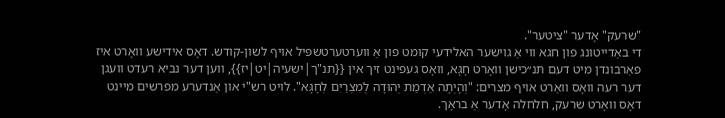"שרעק" אָדער "ציטער".
די באַדייטונג פון חגא ווי אַ גוישער האלידעי קומט פון אַ ווערטערטשפּיל אויף לשון-קודש. דאָס אידישע וואָרט איז פאַרבונדן מיט דעם תּנ״כישן וואָרט חָגָּא, וואָס געפינט זיך אין {{תנ"ך|ישעיה|יט|יז}}, ווען דער נביא רעדט וועגן דער רעה וואָס וואַרט אויף מצרים: "וְהָיְתָה אַדְמַת יְהוּדָה לְמִצְרַיִם לְחָגָּא". לויט רש"י און אַנדערע מפרשים מיינט דאָס וואָרט שרעק, חלחלה אָדער אַ בראָך.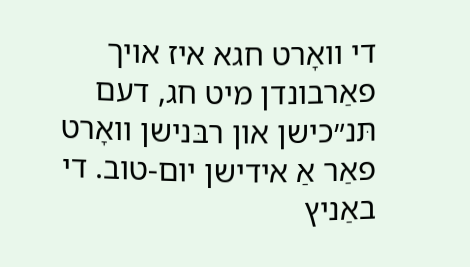די וואָרט חגא איז אויך פאַרבונדן מיט חג, דעם תּנ״כישן און רבּנישן וואָרט פאַר אַ אידישן יום-טוב. די באַניץ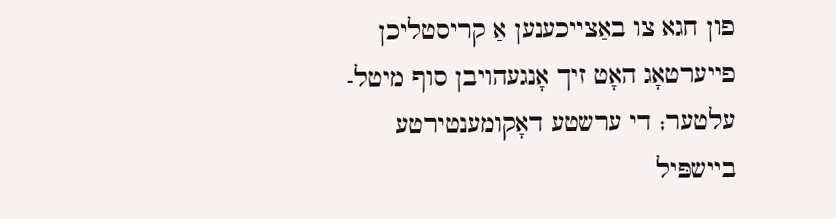פון חגא צו באַצייכענען אַ קריסטליכן פייערטאָג האָט זיך אָנגעהויבן סוף מיטל-עלטער; די ערשטע דאָקומענטירטע ביישפּיל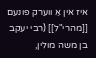איז אין אַ ווערק פונעם [[מהרי"ל]] (רבי יעקב בן משה מולין,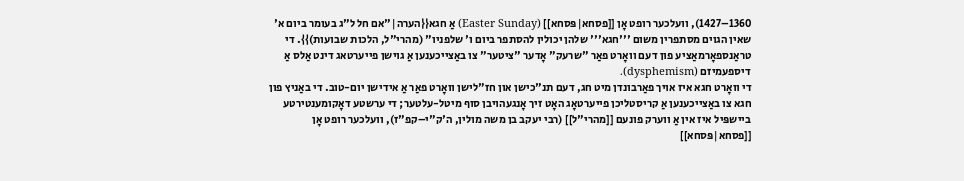1360–1427), וועלכער רופט אָן [[פסחא|פּסחא]] (Easter Sunday) אַ חגא{{הערה|"אם חל ל"ג בעומר ביום א' שאין הגוים מסתפרין משום '''חגא''' שלהן יכולין להסתפר ביום ו' שלפניו" (מהרי"ל, הלכות שבועות)}}. די טראַנספאָרמאַציע פון דעם וואָרט פאַר "שרעק" אָדער "ציטער" צו באַצייכענען אַ גוישן פייערטאג דינט אַלס אַ דיספעמיזם (dysphemism).
די וואָרט חגא איז אויך פאַרבונדן מיט חג, דעם תנ"כישן און חז"לישן וואָרט פאַר אַ אידישן יום-טוב. די באַניץ פון חגא צו באַצייכענען אַ קריסטליכן פייערטאָג האָט זיך אָנגעהויבן סוף מיטל-עלטער; די ערשטע דאָקומענטירטע ביישפּיל איז אין אַ ווערק פונעם [[מהרי"ל]] (רבי יעקב בן משה מולין, ה'ק"י–קפ"ז), וועלכער רופט אָן [[פסחא|פּסחא]]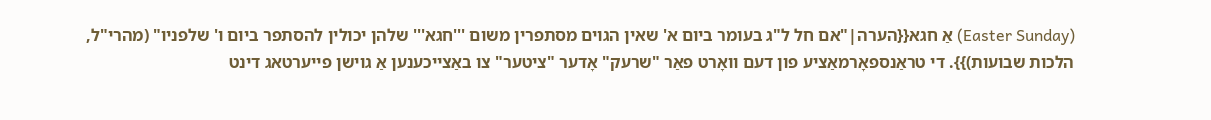(Easter Sunday) אַ חגא{{הערה|"אם חל ל"ג בעומר ביום א' שאין הגוים מסתפרין משום '''חגא''' שלהן יכולין להסתפר ביום ו' שלפניו" (מהרי"ל, הלכות שבועות)}}. די טראַנספאָרמאַציע פון דעם וואָרט פאַר "שרעק" אָדער "ציטער" צו באַצייכענען אַ גוישן פייערטאג דינט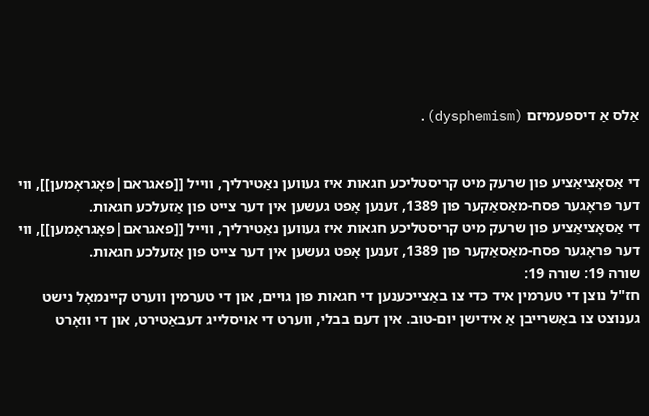אַלס אַ דיספעמיזם (dysphemism).


די אַסאָציאַציע פון שרעק מיט קריסטליכע חגאות איז געווען נאַטירליך, ווייל [[פאגראם|פּאָגראָמען]], ווי דער פּראָגער פּסח-מאַסאַקער פון 1389, זענען אָפט געשען אין דער צייט פון אַזעלכע חגאות.
די אַסאָציאַציע פון שרעק מיט קריסטליכע חגאות איז געווען נאַטירליך, ווייל [[פאגראם|פּאָגראָמען]], ווי דער פּראָגער פּסח-מאַסאַקער פון 1389, זענען אָפט געשען אין דער צייט פון אַזעלכע חגאות.
שורה 19: שורה 19:
חז"ל נוצן די טערמין איד כּדי צו באַצייכענען די חגאות פון גויים, און די טערמין ווערט קיינמאָל נישט גענוצט צו באַשרייבן אַ אידישן יום-טוב. אין דעם בבלי, ווערט די אויסלייג דעבאַטירט, און די וואָרט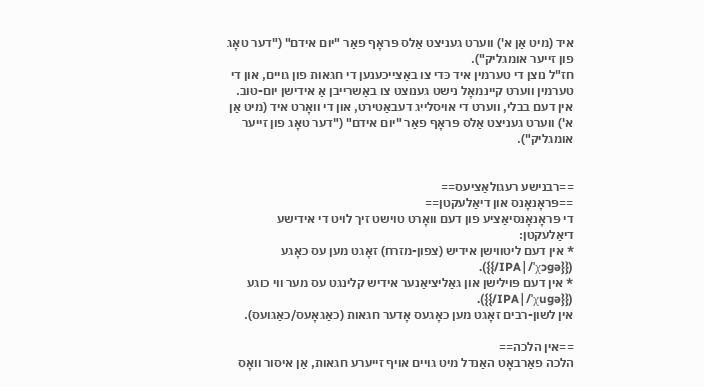איד (מיט אַן א') ווערט געניצט אַלס פּראָף פאַר "יום אידם" ("דער טאָג פון זייער אומגליק").
חז"ל נוצן די טערמין איד כּדי צו באַצייכענען די חגאות פון גויים, און די טערמין ווערט קיינמאָל נישט גענוצט צו באַשרייבן אַ אידישן יום-טוב. אין דעם בבלי, ווערט די אויסלייג דעבאַטירט, און די וואָרט איד (מיט אַן א') ווערט געניצט אַלס פּראָף פאַר "יום אידם" ("דער טאָג פון זייער אומגליק").


==רבנישע רעגולאַציעס==
==פּראָנאָנס און דיאַלעקטן==
די פּראָנאָנסיאַציע פון דעם וואָרט טוישט זיך לויט די אידישע דיאַלעקטן:
* אין דעם ליטווישן אידיש (צפון-מזרח) זאָגט מען עס כאָגע ({{IPA|/ˈχɔɡə/}}).
* אין דעם פּוילישן און גאַליציאַנער אידיש קלינגט עס מער ווי כוגע ({{IPA|/ˈχuɡə/}}).
אין לשון-רבים זאָגט מען כאָגעס אָדער חגאות (כאַגאָעס/כאַגועס).

==אין הלכה==
הלכה פאַרבאָט האַנדל מיט גויים אויף זייערע חגאות, אַן איסור וואָס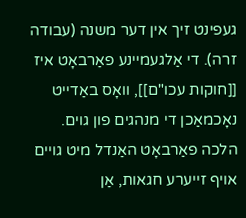געפינט זיך אין דער משנה (עבודה זרה). די אַלגעמיינע פאַרבאָט איז [[חוקות עכו"ם]], וואָס באַדייט נאָכמאַכן די מנהגים פון גוים.
הלכה פאַרבאָט האַנדל מיט גויים אויף זייערע חגאות, אַן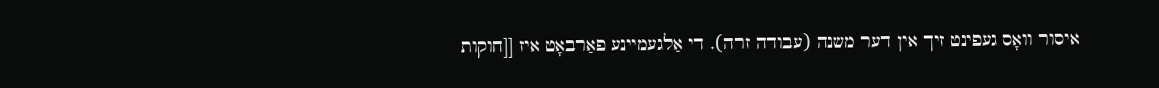איסור וואָס געפינט זיך אין דער משנה (עבודה זרה). די אַלגעמיינע פאַרבאָט איז [[חוקות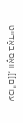עכו"ם]], וואָס באַדייט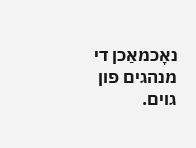נאָכמאַכן די מנהגים פון גוים.